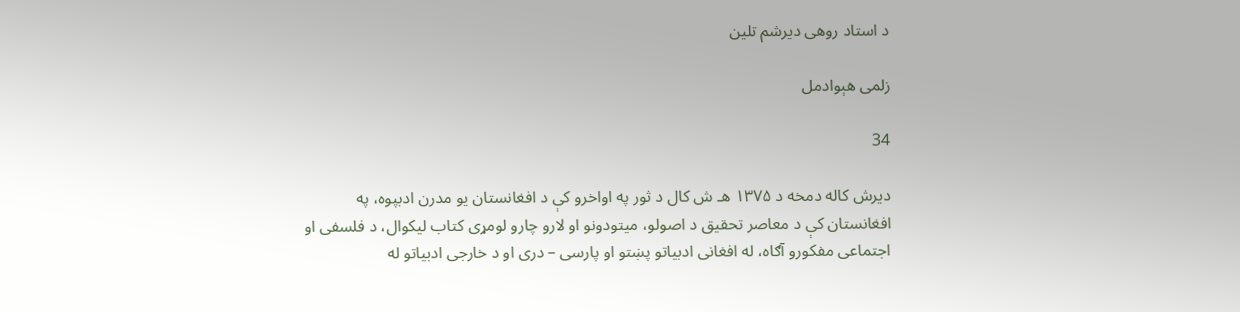د استاد روهی دیرشم تلین

زلمی هېوادمل

34

دیرش کاله دمخه د ۱۳۷۵ هـ ش کال د ثور په اواخرو کې د افغانستان یو مدرن ادبپوه، په افغانستان کې د معاصر تحقیق د اصولو، میتودونو او لارو چارو لومړی کتاب لیکوال، د فلسفی او اجتماعی مفکورو آګاه، له افغانی ادبیاتو پښتو او پارسی – دری او د خارجی ادبیاتو له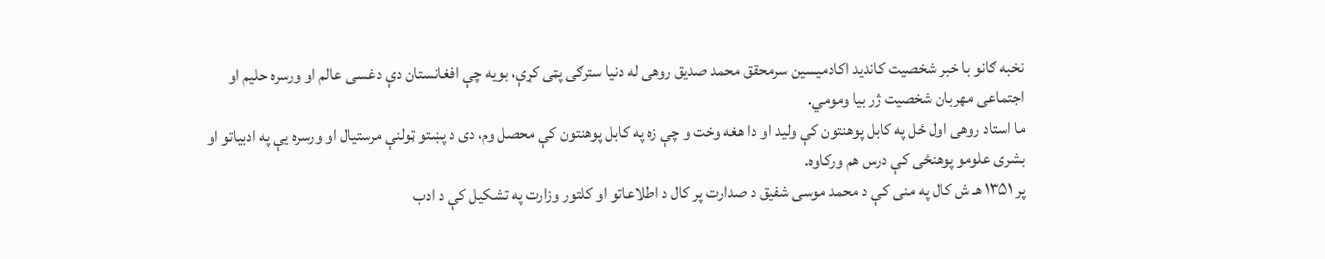نخبه ګانو با خبر شخصیت کاندید اکادمیسین سرمحقق محمد صدیق روهی له دنیا سترګی پټی کړې، بویه چې افغانستان دې دغسی عالم او ورسره حلیم او اجتماعی مهربان شخصیت ژر بیا ومومي.
ما استاد روهی اول ځل په کابل پوهنتون کې ولید او دا هغه وخت و چې زه په کابل پوهنتون کې محصل وم، دی د پښتو ټولنې مرستیال او ورسره یې په ادبیاتو او بشری علومو پوهنځی کې درس هم ورکاوه.
پر ۱۳۵۱ هـ ش کال په منی کې د محمد موسی شفیق د صدارت پر کال د اطلاعاتو او کلتور وزارت په تشکیل کې د ادب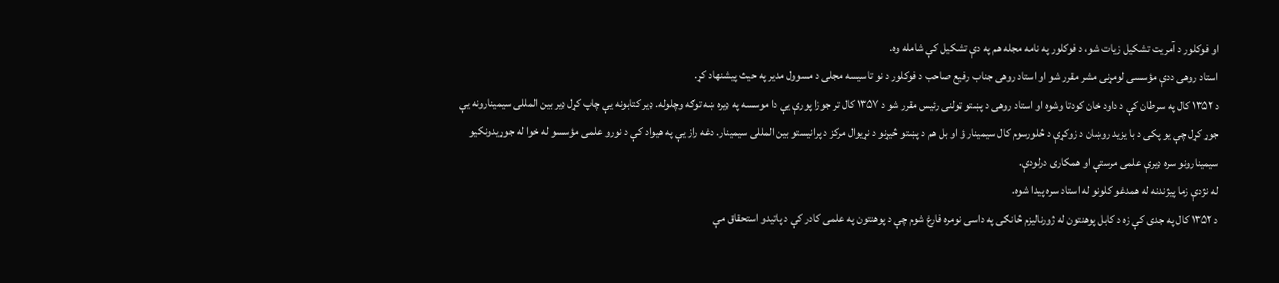او فوکلور د آمریت تشکیل زیات شو، د فوکلور په نامه مجله هم په دې تشکیل کې شامله وه.
استاد روهی ددې مؤسسی لومړنی مشر مقرر شو او استاد روهی جناب رفیع صاحب د فوکلور د نو تاسیسه مجلی د مسوول مدیر په حیث پیشنهاد کړ.
د ۱۳۵۲ کال په سرطان کې د داود خان کودتا وشوه او استاد روهی د پښتو ټولنی رئیس مقرر شو د ۱۳۵۷ کال تر جوزا پورې یې دا موسسه په ډیره ښه توګه وچلوله. ډیر کتابونه یې چاپ کړل ډیر بین المللی سیمینارونه یې جوړ کړل چې یو پکی د با یزید روښان د زوکړې د څلورسوم کال سیمینار ؤ او بل هم د پښتو څیړنو د نړیوال مرکز د پرانیستو بین المللی سیمینار. دغه راز یې په هیواد کې د نورو علمی مؤسسو له خوا له جوړیدونکیو سیمینارونو سره ډیرې علمی مرستې او همکاری درلودې.
له نژدې زما پیژندنه له همدغو کلونو له استاد سره پیدا شوه.
د ۱۳۵۲ کال په جدی کې زه د کابل پوهنتون له ژورنالیزم څانګی په داسی نومره فارغ شوم چې د پوهنتون په علمی کادر کې د پاتیدو استحقاق مې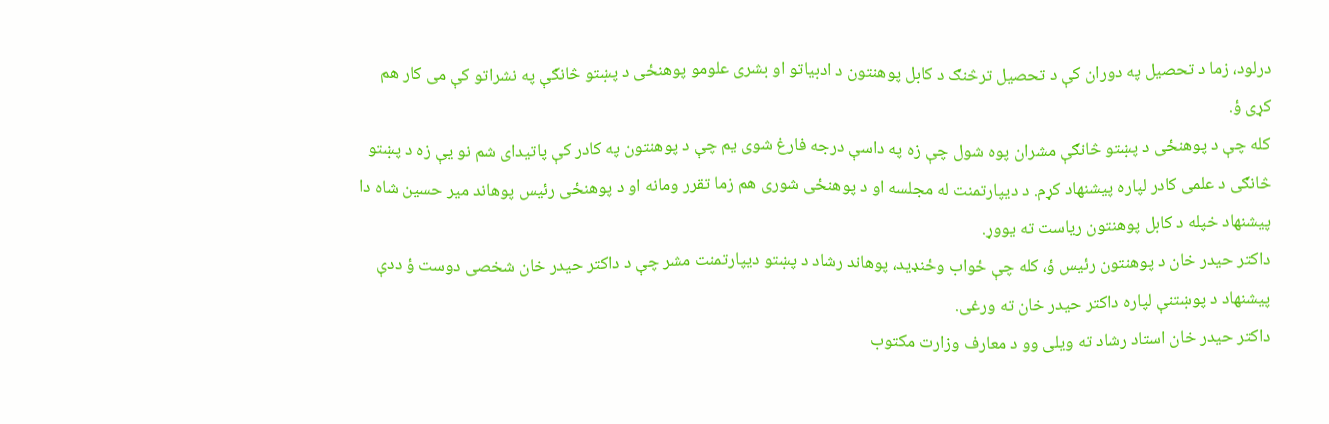درلود، زما د تحصیل په دوران کې د تحصیل ترڅنګ د کابل پوهنتون د ادبیاتو او بشری علومو پوهنځی د پښتو څانګې په نشراتو کې می کار هم کړی ؤ.
کله چې د پوهنځی د پښتو څانګې مشران پوه شول چې زه په داسې درجه فارغ شوی یم چې د پوهنتون په کادر کې پاتیدای شم نو یې زه د پښتو څانګی د علمی کادر لپاره پیشنهاد کړم. د دیپارتمنت له مجلسه او د پوهنځی شوری هم زما تقرر ومانه او د پوهنځی رئیس پوهاند میر حسین شاه دا پیشنهاد خپله د کابل پوهنتون ریاست ته یووړ.
داکتر حیدر خان د پوهنتون رئیس ؤ، کله چې ځواب وځنډید، پوهاند رشاد د پښتو دیپارتمنت مشر چې د داکتر حیدر خان شخصی دوست ؤ ددې پیشنهاد د پوښتنې لپاره داکتر حیدر خان ته ورغی.
داکتر حیدر خان استاد رشاد ته ویلی وو د معارف وزارت مکتوب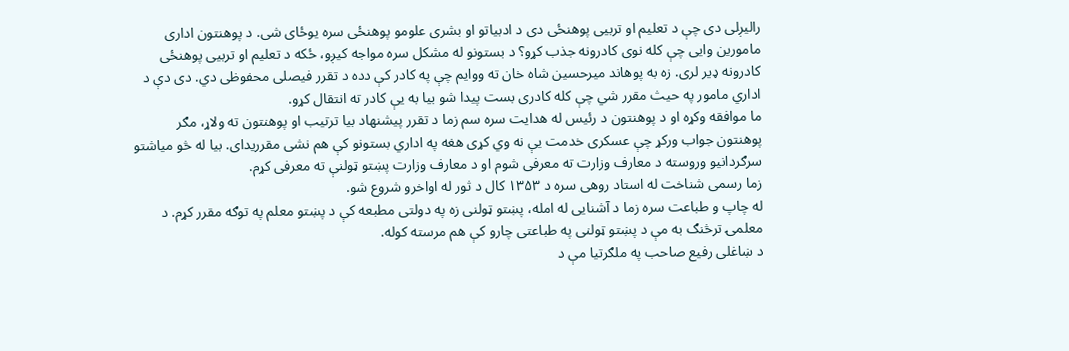رالیږلی دی چې د تعلیم او تربیی پوهنځی دی د ادبیاتو او بشری علومو پوهنځی سره یوځای شی. د پوهنتون اداری مامورین وایی چې کله نوی کادرونه جذب کړو؟ د بستونو له مشکل سره مواجه کیږو، ځکه د تعلیم او تربیی پوهنځی کادرونه ډیر لری. زه به پوهاند میرحسین شاه خان ته ووایم چې په کادر کې دده د تقرر فیصلی محفوظی دي. دی دې د اداري مامور په حیث مقرر شي چې کله کادری بست پیدا شو بیا به یې کادر ته انتقال کړو.
ما موافقه وکړه او د پوهنتون د رئیس له هدایت سره سم زما د تقرر پیشنهاد بیا ترتیب او پوهنتون ته ولاړ، مګر پوهنتون جواب ورکړ چې عسکری خدمت یې نه وي کړی هغه په اداري بستونو کې هم نشی مقرریدای. بیا له څو میاشتو سرګردانیو وروسته د معارف وزارت ته معرفی شوم او د معارف وزارت پښتو ټولنې ته معرفی کړم.
زما رسمی شناخت له استاد روهی سره د ۱۳۵۳ کال د ثور له اواخرو شروع شو.
له چاپ و طباعت سره زما د آشنایی له امله، پښتو ټولنی زه په دولتی مطبعه کې د پښتو معلم په توګه مقرر کړم. د معلمۍ ترڅنګ به مې د پښتو ټولنی په طباعتی چارو کې هم مرسته کوله.
د ښاغلی رفیع صاحب په ملګرتیا مې د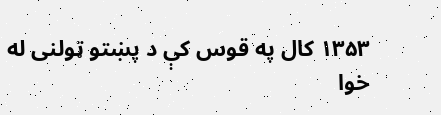۱۳۵۳ کال په قوس کې د پښتو ټولنی له خوا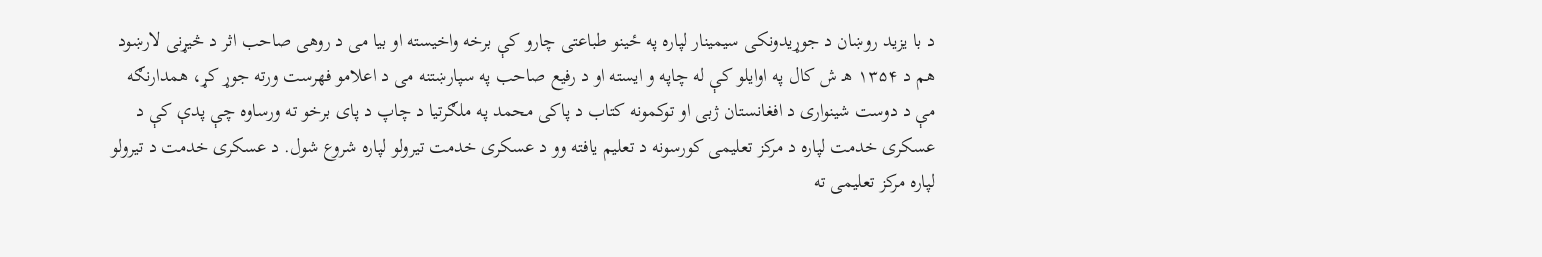د با یزید روښان د جوړیدونکی سیمینار لپاره په ځینو طباعتی چارو کې برخه واخیسته او بیا می د روهی صاحب اثر د څیړنی لارښود هم د ۱۳۵۴ هـ ش کال په اوایلو کې له چاپه و ایسته او د رفیع صاحب په سپارښتنه می د اعلامو فهرست ورته جوړ کړ، همدارنګه مې د دوست شینواری د افغانستان ژبی او توکمونه کتاب د پاکی محمد په ملګرتیا د چاپ د پای برخو ته ورساوه چې پدې کې د عسکری خدمت لپاره د مرکز تعلیمی کورسونه د تعلیم یافته وو د عسکری خدمت تیرولو لپاره شروع شول. د عسکری خدمت د تیرولو لپاره مرکز تعلیمی ته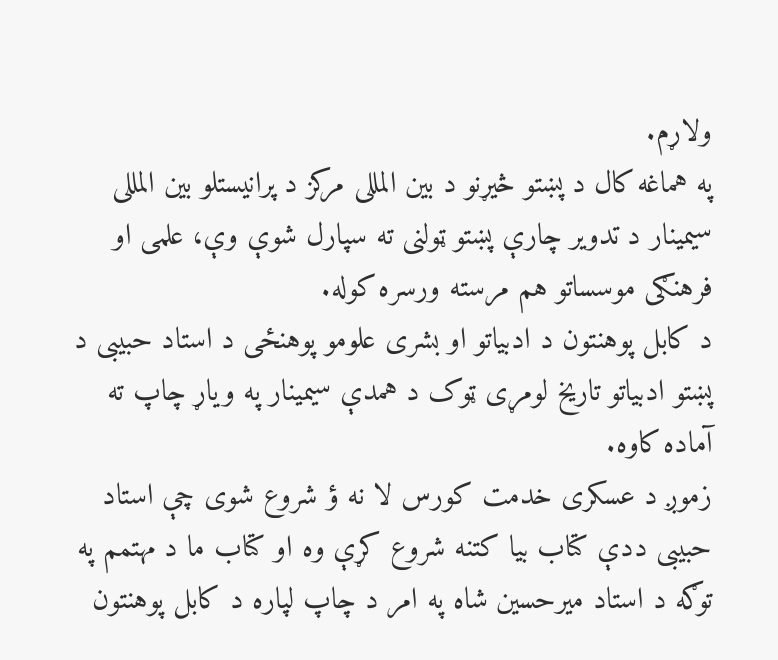ولاړم.
په هماغه کال د پښتو څیړنو د بین المللی مرکز د پرانیستلو بین المللی سیمینار د تدویر چارې پښتو ټولنی ته سپارل شوې وې، علمی او فرهنګی موسساتو هم مرسته ورسره کوله.
د کابل پوهنتون د ادبیاتو او بشری علومو پوهنځی د استاد حبیبی د پښتو ادبیاتو تاریخ لومړی ټوک د همدې سیمینار په ویاړ چاپ ته آماده کاوه.
زموږ د عسکری خدمت کورس لا نه ؤ شروع شوی چې استاد حبیبی ددې کتاب بیا کتنه شروع کړې وه او کتاب ما د مهتمم په توګه د استاد میرحسین شاه په امر د چاپ لپاره د کابل پوهنتون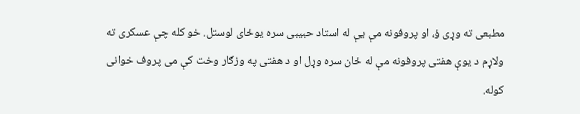مطبعی ته وړی ؤ، او پروفونه مې یې له استاد حبیبی سره یوځای لوستل. خو کله چې عسکری ته ولاړم د یوې هفتی پروفونه مې له ځان سره وړل او د هفتی په وزګار وخت کې می پروف خوانی کوله.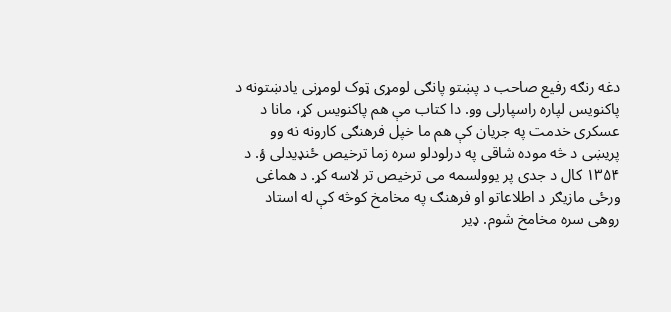دغه رنګه رفیع صاحب د پښتو پانګی لومړی ټوک لومړنی یادښتونه د پاکنویس لپاره راسپارلی وو. دا کتاب مې هم پاکنویس کړ، مانا د عسکری خدمت په جریان کې هم ما خپل فرهنګی کارونه نه وو پریښی د څه موده شاقی په درلودلو سره زما ترخیص ځنډیدلی ؤ. د ۱۳۵۴ کال د جدی پر یوولسمه می ترخیص تر لاسه کړ. د هماغی ورځی مازیګر د اطلاعاتو او فرهنګ په مخامخ کوڅه کې له استاد روهی سره مخامخ شوم. ډیر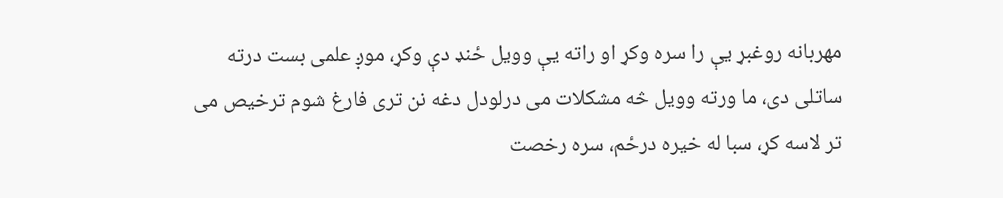مهربانه روغبړ یې را سره وکړ او راته یې وویل ځنډ دې وکړ، موږ علمی بست درته ساتلی دی، ما ورته وویل څه مشکلات می درلودل دغه نن تری فارغ شوم ترخیص می تر لاسه کړ، سبا له خیره درځم، سره رخصت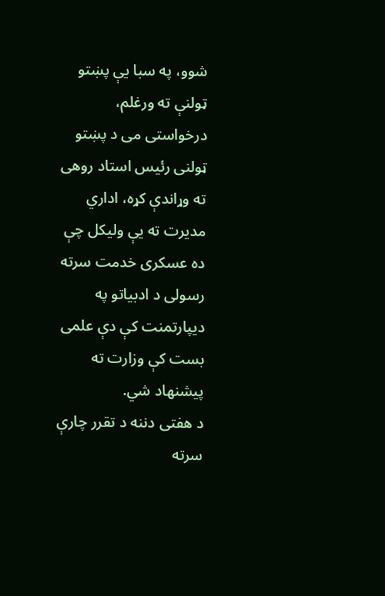شوو، په سبا یې پښتو ټولنې ته ورغلم، درخواستی می د پښتو ټولنی رئیس استاد روهی ته وړاندې کړه، اداري مدیرت ته یې ولیکل چې ده عسکری خدمت سرته رسولی د ادبیاتو په دیپارتمنت کې دې علمی بست کې وزارت ته پیشنهاد شي.
د هفتی دننه د تقرر چارې سرته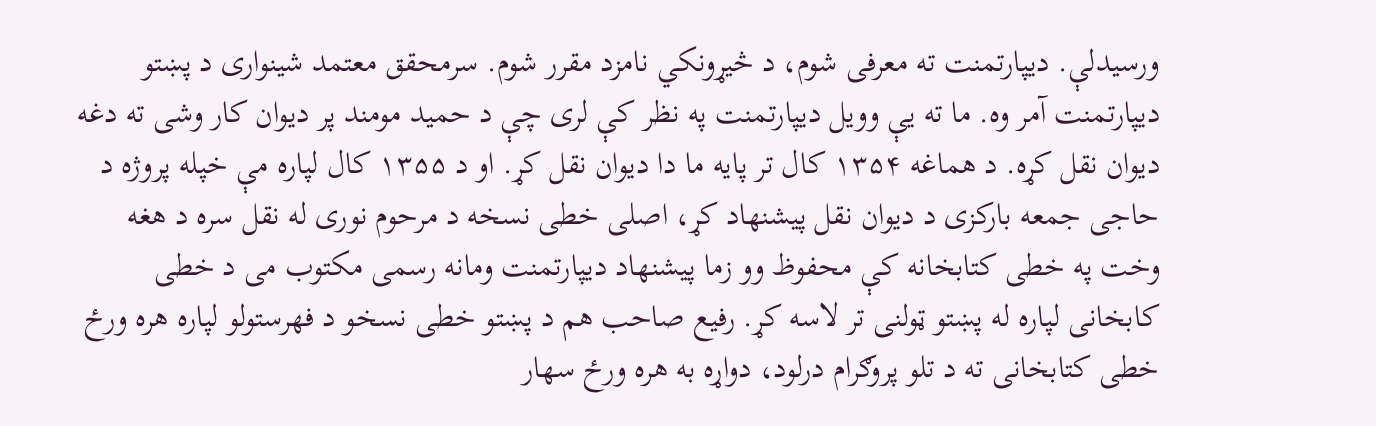ورسیدلې. دیپارتمنت ته معرفی شوم، د څیړونکي نامزد مقرر شوم. سرمحقق معتمد شینواری د پښتو دیپارتمنت آمر وه. ما ته یې وویل دیپارتمنت په نظر کې لری چې د حمید مومند پر دیوان کار وشی ته دغه دیوان نقل کړه. د هماغه ۱۳۵۴ کال تر پایه ما دا دیوان نقل کړ. او د ۱۳۵۵ کال لپاره مې خپله پروژه د حاجی جمعه بارکزی د دیوان نقل پیشنهاد کړ، اصلی خطی نسخه د مرحوم نوری له نقل سره د هغه وخت په خطی کتابخانه کې محفوظ وو زما پیشنهاد دیپارتمنت ومانه رسمی مکتوب می د خطی کابخانی لپاره له پښتو ټولنی تر لاسه کړ. رفیع صاحب هم د پښتو خطی نسخو د فهرستولو لپاره هره ورځ خطی کتابخانی ته د تلو پروګرام درلود، دواړه به هره ورځ سهار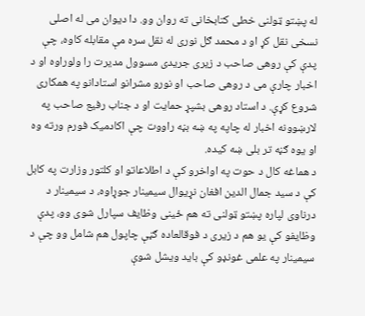له پښتو ټولنی خطی کتابخانی ته روان وو. دا دیوان می له اصلی نسخی نقل کړ او د محمد ګل نوری له نقل سره مې مقابله کاوه، چې پدې کې روهی صاحب د زیری جریدی مسوول مدیرت را ولوراوه او د اخبار چارې می د روهی صاحب او نورو مشرانو استادانو په همکاری شروع کړې. د استاد روهی بشپړ حمایت او د جناب رفیع صاحب په لارښوونه اخبار له چاپه په ښه بڼه راووت چې اکادمیک فورم ورته وه او یوه ګڼه تر بلی ښه کیده.
د هماغه کال د حوت په اواخرو کې د اطلاعاتو او کلتور وزارت په کابل کې د سید جمال الدین افغان نړیوال سیمینار جوړاوه، د سیمینار د درناوی لپاره پښتو ټولنی ته هم ځینی وظایف سپارل شوی وو، پدې وظایفو کې یو هم د زیری د فوقالعاده ګڼې چاپول هم شامل وو چې د سیمینار په علمی غونډو کې باید ویشل شوې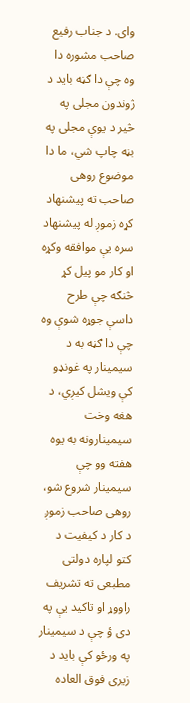وای. د جناب رفیع صاحب مشوره دا وه چې دا ګڼه باید د ژوندون مجلی په څیر د یوې مجلی په بڼه چاپ شي، ما دا موضوع روهی صاحب ته پیشنهاد کړه زموږ له پیشنهاد سره یې موافقه وکړه او کار مو پیل کړ څنګه چې طرح داسې جوړه شوې وه چې دا ګڼه به د سیمینار په غونډو کې ویشل کیږي، د هغه وخت سیمینارونه به یوه هفته وو چې سیمینار شروع شو، روهی صاحب زموږ د کار د کیفیت د کتو لپاره دولتی مطبعی ته تشریف راووړ او تاکید یې په دی ؤ چې د سیمینار په ورځو کې باید د زیری فوق العاده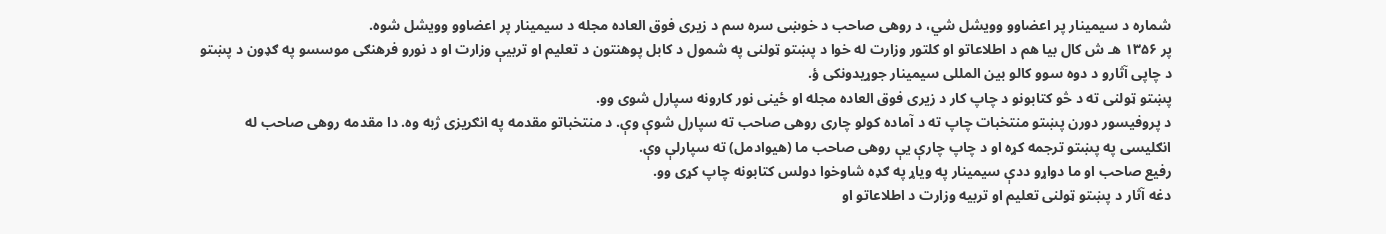شماره د سیمینار پر اعضاوو وویشل شي، د روهی صاحب د خوښی سره سم د زیری فوق العاده مجله د سیمینار پر اعضاوو وویشل شوه.
پر ۱۳۵۶ هـ ش کال بیا هم د اطلاعاتو او کلتور وزارت له خوا د پښتو ټولنی په شمول د کابل پوهنتون د تعلیم او تربیې وزارت او د نورو فرهنګی موسسو په ګډون د پښتو د چاپی آثارو د دوه سوو کالو بین المللی سیمینار جوړیدونکی ؤ.
پښتو ټولنی ته د څو کتابونو د چاپ کار د زیری فوق العاده مجله او ځینی نور کارونه سپارل شوی وو.
د پروفیسور دورن پښتو منتخبات چاپ ته د آماده کولو چاری روهی صاحب ته سپارل شوې وې. د منتخباتو مقدمه په انګریزی ژبه وه. دا مقدمه روهی صاحب له انګلیسی په پښتو ترجمه کړه او د چاپ چارې یې روهی صاحب ما (هیوادمل) ته سپارلې وې.
رفیع صاحب او ما دواړو ددې سیمینار په ویاړ په ګډه شاوخوا دولس کتابونه چاپ کړی وو.
دغه آثار د پښتو ټولنی تعلیم او تربیه وزارت د اطلاعاتو او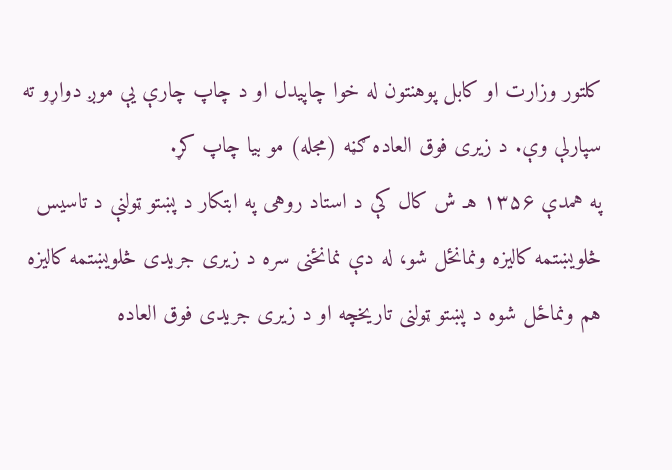کلتور وزارت او کابل پوهنتون له خوا چاپیدل او د چاپ چارې یې موږ دواړو ته سپارلې وې. د زیری فوق العاده ګڼه (مجله) مو بیا چاپ کړ.
په همدې ۱۳۵۶ هـ ش کال کې د استاد روهی په ابتکار د پښتو ټولنې د تاسیس څلویښتمه کالیزه ونمانځل شو، له دې نمانځنی سره د زیری جریدی څلویښتمه کالیزه هم ونماځل شوه د پښتو ټولنی تاریخچه او د زیری جریدی فوق العاده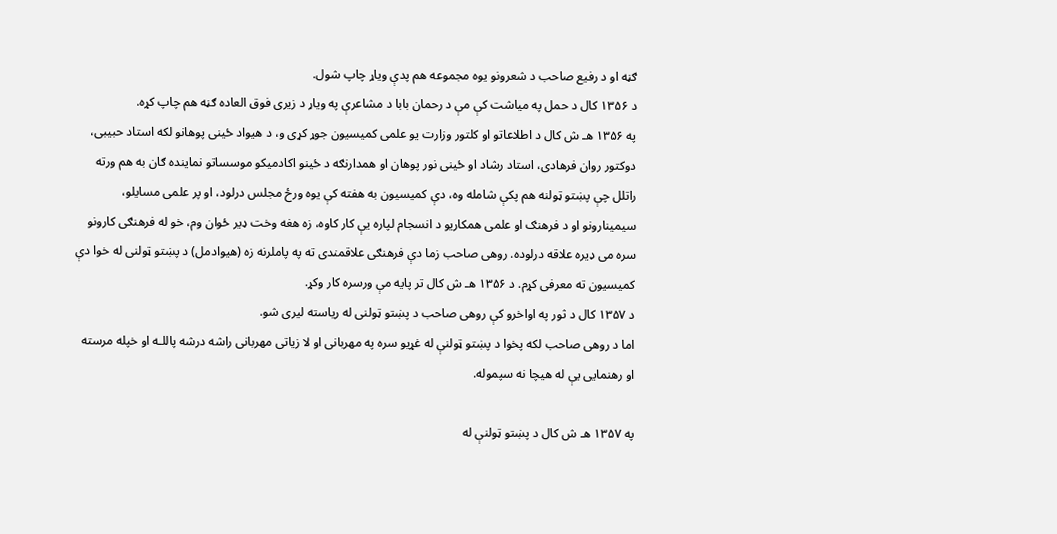ګڼه او د رفیع صاحب د شعرونو یوه مجموعه هم پدې ویاړ چاپ شول.
د ۱۳۵۶ کال د حمل په میاشت کې مې د رحمان بابا د مشاعرې په ویاړ د زیری فوق العاده ګڼه هم چاپ کړه.
په ۱۳۵۶ هـ ش کال د اطلاعاتو او کلتور وزارت یو علمی کمیسیون جوړ کړی و، د هیواد ځینی پوهانو لکه استاد حبیبی، دوکتور روان فرهادی، استاد رشاد او ځینی نور پوهان او همدارنګه د ځینو اکادمیکو موسساتو نماینده ګان به هم ورته راتلل چې پښتو ټولنه هم پکې شامله وه، دې کمیسیون به هفته کې یوه ورځ مجلس درلود، او پر علمی مسایلو، سیمینارونو او د فرهنګ او علمی همکاریو د انسجام لپاره یې کار کاوه، زه هغه وخت ډیر ځوان وم، خو له فرهنګی کارونو سره می ډیره علاقه درلوده. روهی صاحب زما دې فرهنګی علاقمندی ته په پاملرنه زه (هیوادمل) د پښتو ټولنی له خوا دې کمیسیون ته معرفی کړم. د ۱۳۵۶ هـ ش کال تر پایه مې ورسره کار وکړ.
د ۱۳۵۷ کال د ثور په اواخرو کې روهی صاحب د پښتو ټولنی له ریاسته لیری شو.
اما د روهی صاحب لکه پخوا د پښتو ټولنې له غړیو سره په مهربانی او لا زیاتی مهربانی راشه درشه پاللـه او خپله مرسته او رهنمایی یې له هیچا نه سپموله.

په ۱۳۵۷ هـ ش کال د پښتو ټولنې له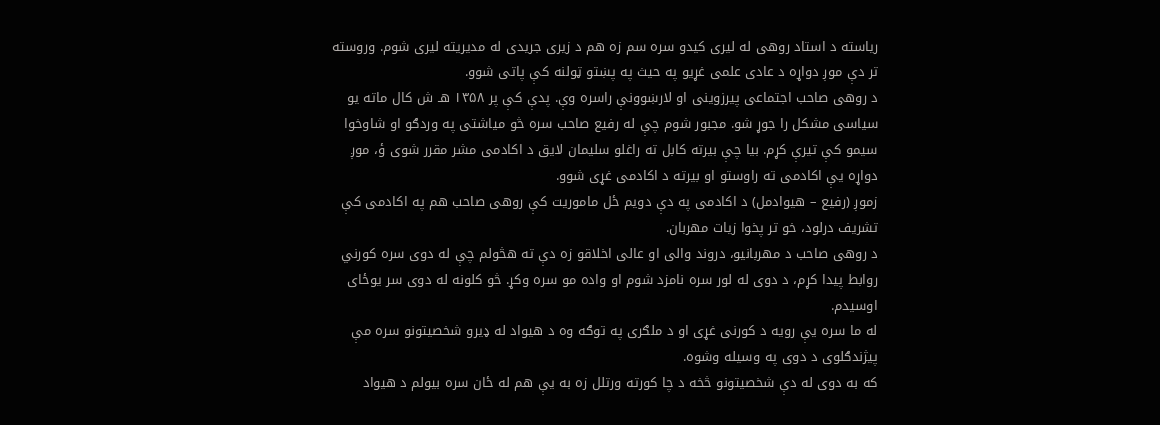ریاسته د استاد روهی له لیری کیدو سره سم زه هم د زیری جریدی له مدیریته لیری شوم. وروسته تر دې موږ دواړه د عادی علمی غړیو په حیث په پښتو ټولنه کې پاتی شوو.
د روهی صاحب اجتماعی پیرزوینی او لارښوونې راسره وې. پدې کې پر ۱۳۵۸ هـ ش کال ماته یو سیاسی مشکل را جوړ شو. مجبور شوم چې له رفیع صاحب سره څو میاشتی په وردګو او شاوخوا سیمو کې تیرې کړم. بیا چې بیرته کابل ته راغلو سلیمان لایق د اکادمی مشر مقرر شوی ؤ، موږ دواړه یې اکادمی ته راوستو او بیرته د اکادمی غړی شوو.
زموږ (رفیع – هیوادمل) د اکادمی په دې دویم ځل ماموریت کې روهی صاحب هم په اکادمی کې تشریف درلود، خو تر پخوا زیات مهربان.
د روهی صاحب د مهربانیو، دروند والی او عالی اخلاقو زه دې ته هڅولم چې له دوی سره کورني روابط پیدا کړم، د دوی له لور سره نامزد شوم او واده مو سره وکړ. څو کلونه له دوی سر یوځای اوسیدم.
له ما سره یې رویه د کورنی غړی او د ملګری په توګه وه د هیواد له ډیرو شخصیتونو سره مې پیژندګلوی د دوی په وسیله وشوه.
که به دوی له دې شخصیتونو څخه د چا کورته ورتلل زه به یې هم له ځان سره بیولم د هیواد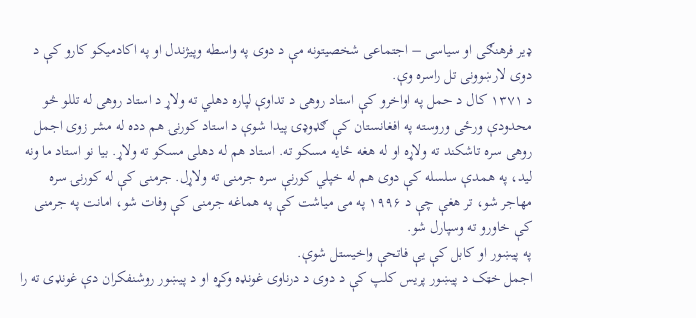ډیر فرهنګی او سیاسی – اجتماعی شخصیتونه مې د دوی په واسطه وپیژندل او په اکادمیکو کارو کې د دوی لارښوونی تل راسره وې.
د ۱۳۷۱ کال د حمل په اواخرو کې استاد روهی د تداوې لپاره دهلي ته ولاړ د استاد روهی له تللو څو محدودې ورځی وروسته په افغانستان کې ګډوډۍ پیدا شوې د استاد کورنۍ هم دده له مشر زوی اجمل روهی سره تاشکند ته ولاړه او له هغه ځایه مسکو ته. استاد هم له دهلی مسکو ته ولاړ. بیا نو استاد ما ونه لید، په همدې سلسله کې دوی هم له خپلي کورنې سره جرمنی ته ولاړل. جرمنی کې له کورنۍ سره مهاجر شو، تر هغې چې د ۱۹۹۶ په می میاشت کې په هماغه جرمنی کې وفات شو، امانت په جرمنی کې خاورو ته وسپارل شو.
په پیښور او کابل کې یې فاتحې واخیستل شوې.
اجمل خټک د پیښور پریس کلپ کې د دوی د درناوی غونډه وکړه او د پیښور روشنفکران دې غونډی ته را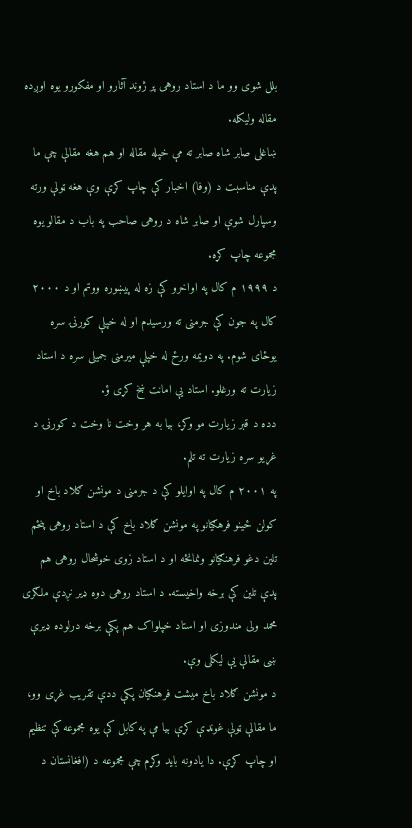بلل شوی وو ما د استاد روهی پر ژوند آثارو او مفکورو یوه اوږده مقاله ولیکله.
ښاغلی صابر شاه صابر ته مې خپله مقاله او هم هغه مقالې چې ما پدې مناسبت د (وفا) اخبار کې چاپ کړې وې هغه ټولې ورته وسپارل شوې او صابر شاه د روهی صاحب په باب د مقالو یوه مجموعه چاپ کړه.
د ۱۹۹۹ م کال په اواخرو کې زه له پیښوره ووتم او د ۲۰۰۰ کال په جون کې جرمنی ته ورسیدم او له خپلې کورنۍ سره یوځای شوم. په دویمه ورځ له خپلې میرمنی جمیلی سره د استاد زیارت ته ورغلو. استاد یې امانت ښخ کړی ؤ.
دده د قبر زیارت مو وکړ، بیا به هر وخت نا وخت د کورنۍ د غړیو سره زیارت ته تلم.
په ۲۰۰۱ م کال په اوایلو کې د جرمنی د مونشن ګلاد باخ او کولن ځینو فرهګیانو په مونشن ګلاد باخ کې د استاد روهی پنځم تلین دغو فرهنګیانو ونمانځه او د استاد زوی خوشحال روهی هم پدې تلین کې برخه واخیسته. د استاد روهی دوه ډیر نږدې ملګری محمد ولی مندوزی او استاد خپلواک هم پکې برخه درلوده ډیرې ښی مقالې یې لیکلی وې.
د مونشن ګلاد باخ میشت فرهنګیان پکې ددې تقریب غړی وو، ما مقالې ټولې غونډې کړې بیا مې په کابل کې یوه مجموعه کې تنظیم او چاپ کړې. دا یادونه باید وکړم چې مجموعه د (افغانستان د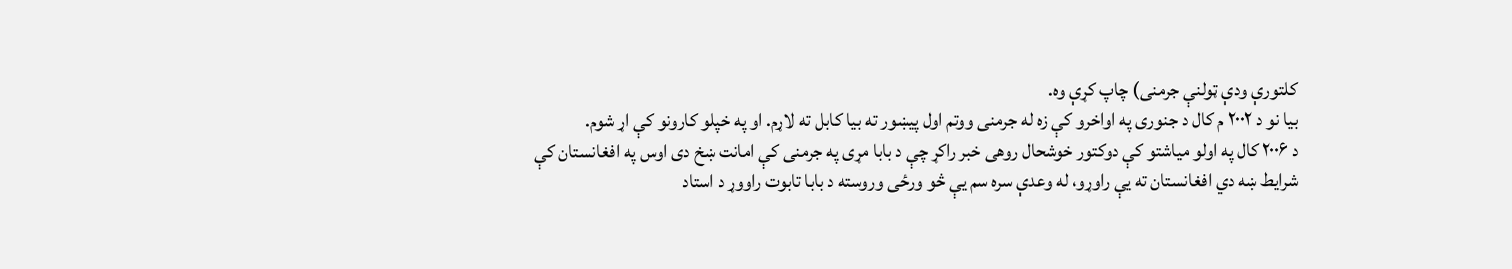کلتورې ودې ټولنې جرمنی) چاپ کړې وه.
بیا نو د ۲۰۰۲ م کال د جنوری په اواخرو کې زه له جرمنی ووتم اول پیښور ته بیا کابل ته لاړم. او په خپلو کارونو کې اړ شوم.
د ۲۰۰۶ کال په اولو میاشتو کې دوکتور خوشحال روهی خبر راکړ چې د بابا مړی په جرمنی کې امانت ښخ دی اوس په افغانستان کې شرایط ښه دي افغانستان ته یې راوړو، له وعدې سره سم یې څو ورځی وروسته د بابا تابوت راووړ د استاد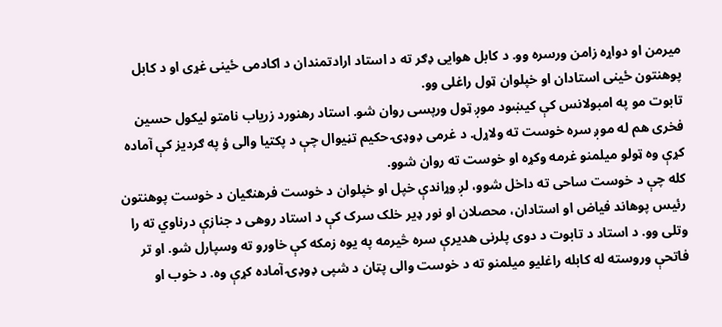میرمن او دواړه زامن ورسره وو. د کابل هوایی ډګر ته د استاد ارادتمندان د اکادمی ځینی غړی او د کابل پوهنتون ځینی استادان او خپلوان ټول راغلی وو.
تابوت مو په امبولانس کې کیښود موږ ټول ورپسی روان شو. استاد رهنورد زریاب نامتو لیکول حسین فخری هم له موږ سره خوست ته ولاړل. د غرمی ډوډۍ حکیم تڼیوال چې د پکتیا والی ؤ په ګردیز کې آماده کړې وه ټولو میلمنو غرمه وکړه او خوست ته روان شوو.
کله چې د خوست ساحی ته داخل شوو، لږ وړاندې خپل او خپلوان د خوست فرهنګیان د خوست پوهنتون رئیس پوهاند فیاض او استادان، محصلان او نور ډیر خلک سرک کې د استاد روهی د جنازې درناوي ته را وتلی وو. د استاد د تابوت د دوی پلرنی هدیرې سره څیرمه په یوه زمکه کې خاورو ته وسپارل شو. او تر فاتحې وروسته له کابله راغلیو میلمنو ته د خوست والی پټان د شپی ډوډۍ آماده کړې وه. د خوب او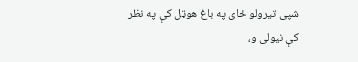شپی تیرولو ځای په باغ هوټل کې په نظر کې نیولی و،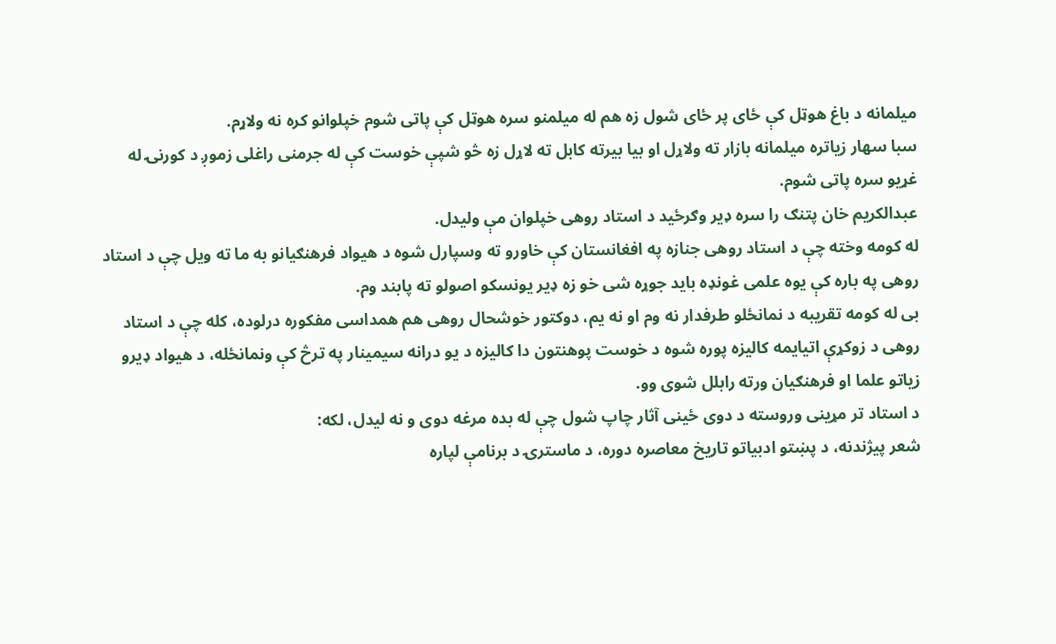میلمانه د باغ هوټل کې ځای پر ځای شول زه هم له میلمنو سره هوټل کې پاتی شوم خپلوانو کره نه ولاړم.
سبا سهار زیاتره میلمانه بازار ته ولاړل او بیا بیرته کابل ته لاړل زه څو شپې خوست کې له جرمنی راغلی زموږ د کورنۍ له غړیو سره پاتی شوم.
عبدالکریم خان پتنګ را سره ډیر وګرځید د استاد روهی خپلوان مې ولیدل.
له کومه وخته چې د استاد روهی جنازه په افغانستان کې خاورو ته وسپارل شوه د هیواد فرهنګیانو به ما ته ویل چې د استاد روهی په باره کې یوه علمی غونډه باید جوړه شی خو زه ډیر یونسکو اصولو ته پابند وم.
بی له کومه تقریبه د نمانځلو طرفدار نه وم او نه یم، دوکتور خوشحال روهی هم همداسی مفکوره درلوده، کله چې د استاد روهی د زوکړې اتیایمه کالیزه پوره شوه د خوست پوهنتون دا کالیزه د یو درانه سیمینار په ترڅ کې ونمانځله، د هیواد ډیرو زیاتو علما او فرهنګیان ورته رابلل شوی وو.
د استاد تر مړینی وروسته د دوی ځینی آثار چاپ شول چې له بده مرغه دوی و نه لیدل، لکه:
شعر پیژندنه، د پښتو ادبیاتو تاریخ معاصره دوره، د ماسترۍ د برنامې لپاره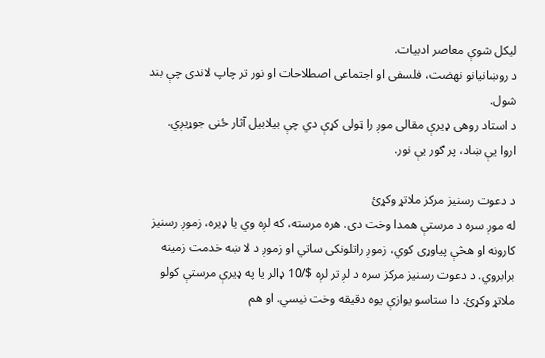لیکل شوې معاصر ادبیات.
د روښانیانو نهضت، فلسفی او اجتماعی اصطلاحات او نور تر چاپ لاندی چې بند شول.
د استاد روهی ډیرې مقالی موږ را ټولی کړې دي چې بیلابیل آثار ځنی جوړیږي.
اروا یې ښاد، پر ګور یې نور.

د دعوت رسنیز مرکز ملاتړ وکړئ
له موږ سره د مرستې همدا وخت دی. هره مرسته، که لږه وي یا ډیره، زموږ رسنیز کارونه او هڅې پیاوړی کوي، زموږ راتلونکی ساتي او زموږ د لا ښه خدمت زمینه برابروي. د دعوت رسنیز مرکز سره د لږ تر لږه $/10 ډالر یا په ډیرې مرستې کولو ملاتړ وکړئ. دا ستاسو یوازې یوه دقیقه وخت نیسي. او هم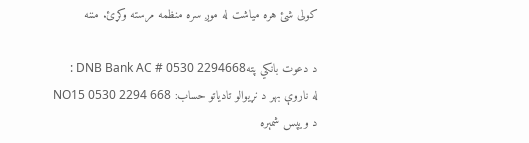کولی شئ هره میاشت له موږ سره منظمه مرسته وکړئ. مننه

د دعوت بانکي پتهDNB Bank AC # 0530 2294668 :
له ناروې بهر د نړیوالو تادیاتو حساب: NO15 0530 2294 668
د ویپس شمېره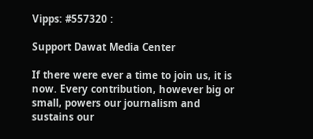Vipps: #557320 :

Support Dawat Media Center

If there were ever a time to join us, it is now. Every contribution, however big or small, powers our journalism and sustains our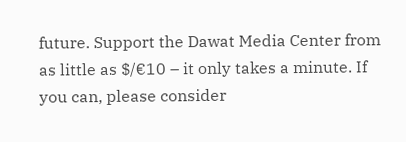future. Support the Dawat Media Center from as little as $/€10 – it only takes a minute. If you can, please consider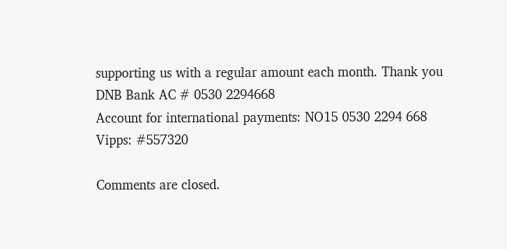supporting us with a regular amount each month. Thank you
DNB Bank AC # 0530 2294668
Account for international payments: NO15 0530 2294 668
Vipps: #557320

Comments are closed.